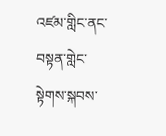འཛམ་གླིང་ནང་བསྟན་གླེང་སྟེགས་སྐབས་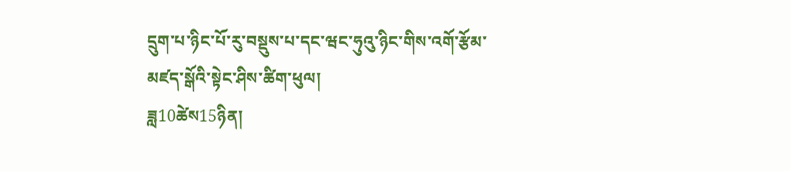དྲུག་པ་ཉིང་པོ་རུ་བསྡུས་པ་དང་ཝང་ཧུའུ་ཉིང་གིས་འགོ་རྩོམ་མཛད་སྒོའི་སྟེང་ཤིས་ཚིག་ཕུལ།
ཟླ10ཚེས15ཉིན།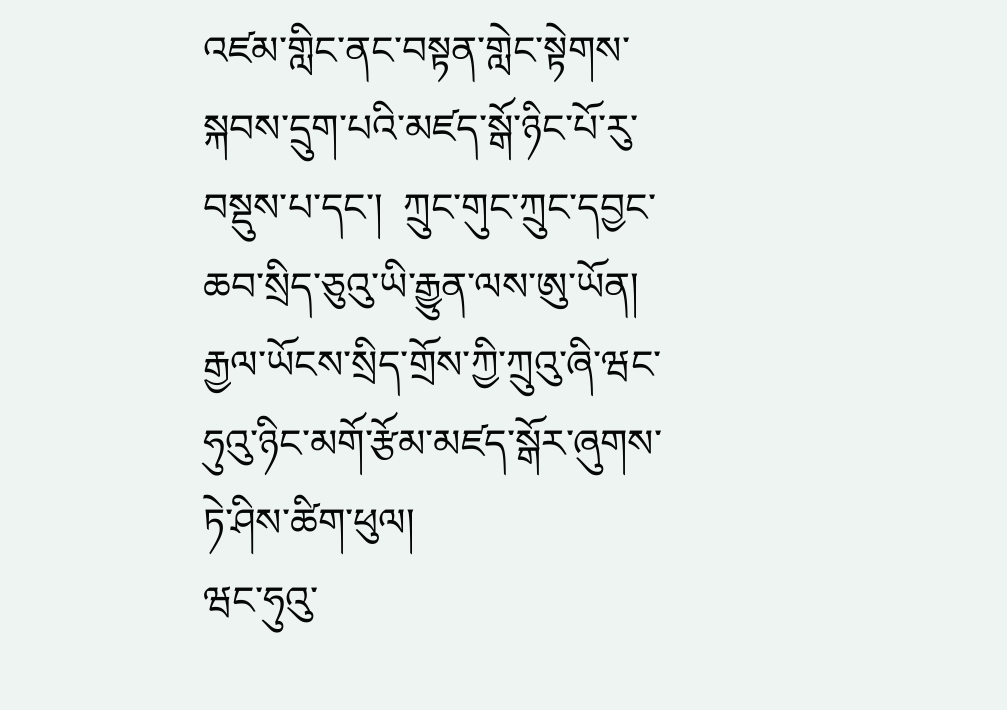འཛམ་གླིང་ནང་བསྟན་གླེང་སྟེགས་སྐབས་དྲུག་པའི་མཛད་སྒོ་ཉིང་པོ་རུ་བསྡུས་པ་དང་།  ཀྲུང་གུང་ཀྲུང་དབྱང་ཆབ་སྲིད་ཅུའུ་ཡི་རྒྱུན་ལས་ཨུ་ཡོན། རྒྱལ་ཡོངས་སྲིད་གྲོས་ཀྱི་ཀྲུའུ་ཞི་ཝང་ཧུའུ་ཉིང་མགོ་རྩོམ་མཛད་སྒོར་ཞུགས་ཏེ་ཤིས་ཚིག་ཕུལ།
ཝང་ཧུའུ་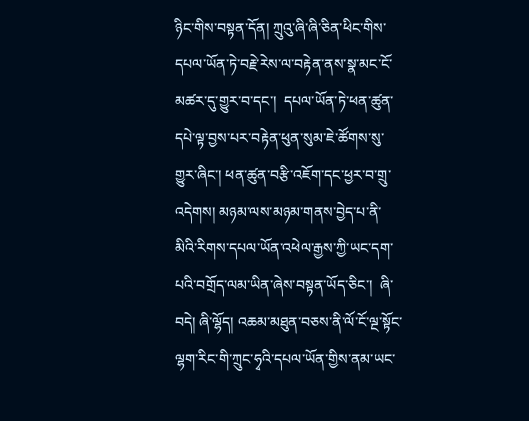ཉིང་གིས་བསྟན་དོན། ཀྲུའུ་ཞི་ཞི་ཅིན་ཕིང་གིས་དཔལ་ཡོན་ཏེ་བརྗེ་རེས་ལ་བརྟེན་ནས་སྣ་མང་ངོ་མཚར་དུ་གྱུར་བ་དང་།  དཔལ་ཡོན་ཏེ་ཕན་ཚུན་དཔེ་ལྟ་བྱས་པར་བརྟེན་ཕུན་སུམ་ཇེ་ཚོགས་སུ་གྱུར་ཞིང་། ཕན་ཚུན་བརྩི་འཇོག་དང་ཕྱར་བ་གྲུ་འདེགས། མཉམ་ལས་མཉམ་གནས་བྱེད་པ་ནི་མིའི་རིགས་དཔལ་ཡོན་འཕེལ་རྒྱས་ཀྱི་ཡང་དག་པའི་བགྲོད་ལམ་ཡིན་ཞེས་བསྟན་ཡོད་ཅིང་།  ཞི་བདེ། ཞི་ལྷོད། འཆམ་མཐུན་བཅས་ནི་ལོ་ངོ་ལྔ་སྟོང་ལྷག་རིང་གི་ཀྲུང་ཧྭའི་དཔལ་ཡོན་གྱིས་ནམ་ཡང་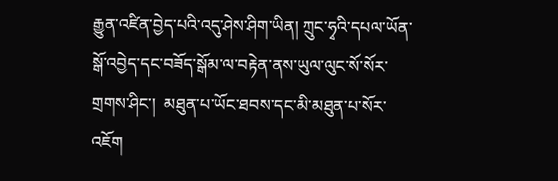རྒྱུན་འཛིན་བྱེད་པའི་འདུ་ཤེས་ཤིག་ཡིན། ཀྲུང་ཧྭའི་དཔལ་ཡོན་སྒོ་འབྱེད་དང་བཟོད་སྒོམ་ལ་བརྟེན་ནས་ཡུལ་ལུང་སོ་སོར་གྲགས་ཤིང་།  མཐུན་པ་ཡོང་ཐབས་དང་མི་མཐུན་པ་སོར་འཇོག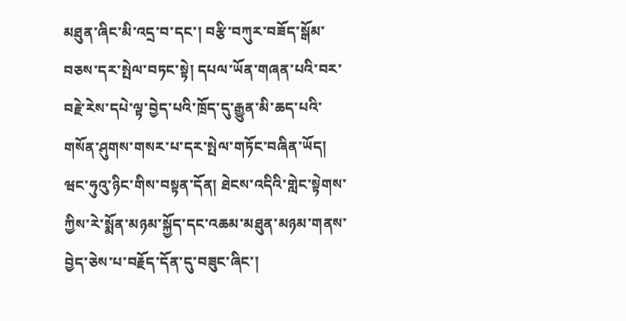མཐུན་ཞིང་མི་འདྲ་བ་དང་། བརྩི་བཀུར་བཟོད་སྒོམ་བཅས་དར་སྤེལ་བཏང་སྟེ། དཔལ་ཡོན་གཞན་པའི་བར་བརྗེ་རེས་དཔེ་ལྟ་བྱེད་པའི་ཁྲོད་དུ་རྒྱུན་མི་ཆད་པའི་གསོན་ཤུགས་གསར་པ་དར་སྤེལ་གཏོང་བཞིན་ཡོད།
ཝང་ཧུའུ་ཉིང་གིས་བསྟན་དོན། ཐེངས་འདིའི་གླེང་སྟེགས་ཀྱིས་རེ་སྨོན་མཉམ་སྐྱོད་དང་འཆམ་མཐུན་མཉམ་གནས་བྱེད་ཅེས་པ་བརྗོད་དོན་དུ་བཟུང་ཞིང་།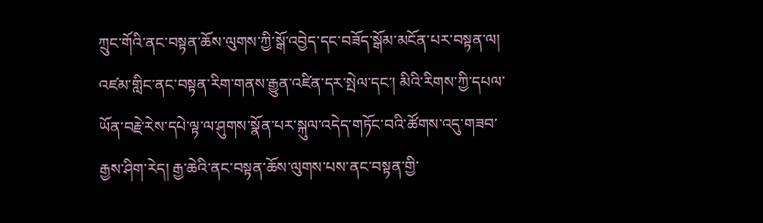ཀྲུང་གོའི་ནང་བསྟན་ཆོས་ལུགས་ཀྱི་སྒོ་འབྱེད་དང་བཟོད་སྒོམ་མངོན་པར་བསྟན་ལ། འཛམ་གླིང་ནང་བསྟན་རིག་གནས་རྒྱུན་འཛིན་དར་སྤེལ་དང་། མིའི་རིགས་ཀྱི་དཔལ་ཡོན་བརྗེ་རེས་དཔེ་ལྟ་ལ་ཤུགས་སྣོན་པར་སྐུལ་འདེད་གཏོང་བའི་ཚོགས་འདུ་གཟབ་རྒྱས་ཤིག་རེད། རྒྱ་ཆེའི་ནང་བསྟན་ཆོས་ལུགས་པས་ནང་བསྟན་གྱི་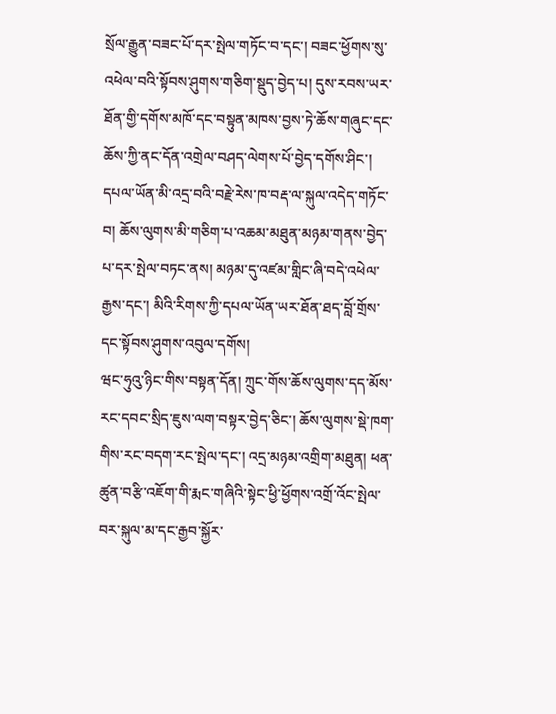སྲོལ་རྒྱུན་བཟང་པོ་དར་སྤེལ་གཏོང་བ་དང་། བཟང་ཕྱོགས་སུ་འཕེལ་བའི་སྟོབས་ཤུགས་གཅིག་སྡུད་བྱེད་པ། དུས་རབས་ཡར་ཐོན་གྱི་དགོས་མཁོ་དང་བསྟུན་མཁས་བྱས་ཏེ་ཆོས་གཞུང་དང་ཆོས་ཀྱི་ནང་དོན་འགྲེལ་བཤད་ལེགས་པོ་བྱེད་དགོས་ཤིང་། དཔལ་ཡོན་མི་འདྲ་བའི་བརྗེ་རེས་ཁ་བརྡ་ལ་སྐུལ་འདེད་གཏོང་བ། ཆོས་ལུགས་མི་གཅིག་པ་འཆམ་མཐུན་མཉམ་གནས་བྱེད་པ་དར་སྤེལ་བཏང་ནས། མཉམ་དུ་འཛམ་གླིང་ཞི་བདེ་འཕེལ་རྒྱས་དང་། མིའི་རིགས་ཀྱི་དཔལ་ཡོན་ཡར་ཐོན་ཐད་བློ་གྲོས་དང་སྟོབས་ཤུགས་འབུལ་དགོས།
ཝང་ཧུའུ་ཉིང་གིས་བསྟན་དོན། ཀྲུང་གོས་ཆོས་ལུགས་དད་མོས་རང་དབང་སྲིད་ཇུས་ལག་བསྟར་བྱེད་ཅིང་། ཆོས་ལུགས་སྡེ་ཁག་གིས་རང་བདག་རང་སྤེལ་དང་། འདྲ་མཉམ་འགྲིག་མཐུན། ཕན་ཚུན་བརྩི་འཇོག་གི་རྨང་གཞིའི་སྟེང་ཕྱི་ཕྱོགས་འགྲོ་འོང་སྤེལ་བར་སྐུལ་མ་དང་རྒྱབ་སྐྱོར་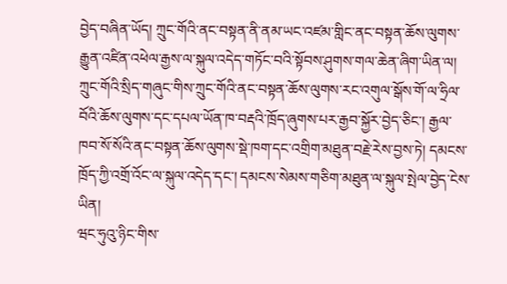བྱེད་བཞིན་ཡོད། ཀྲུང་གོའི་ནང་བསྟན་ནི་ནམ་ཡང་འཛམ་གླིང་ནང་བསྟན་ཆོས་ལུགས་རྒྱུན་འཛིན་འཕེལ་རྒྱས་ལ་སྐུལ་འདེད་གཏོང་བའི་སྟོབས་ཤུགས་གལ་ཆེན་ཞིག་ཡིན་ལ། ཀྲུང་གོའི་སྲིད་གཞུང་གིས་ཀྲུང་གོའི་ནང་བསྟན་ཆོས་ལུགས་རང་འགུལ་སྒོས་གོ་ལ་ཧྲིལ་བོའི་ཆོས་ལུགས་དང་དཔལ་ཡོན་ཁ་བརྡའི་ཁྲོད་ཞུགས་པར་རྒྱབ་སྐྱོར་བྱེད་ཅིང་། རྒྱལ་ཁབ་སོ་སོའི་ནང་བསྟན་ཆོས་ལུགས་སྡེ་ཁག་དང་འགྲིག་མཐུན་བརྗེ་རེས་བྱས་ཏེ། དམངས་ཁྲོད་ཀྱི་འགྲོ་འོང་ལ་སྐུལ་འདེད་དང་། དམངས་སེམས་གཅིག་མཐུན་ལ་སྐུལ་སྤེལ་བྱེད་ངེས་ཡིན།
ཝང་ཧུའུ་ཉིང་གིས་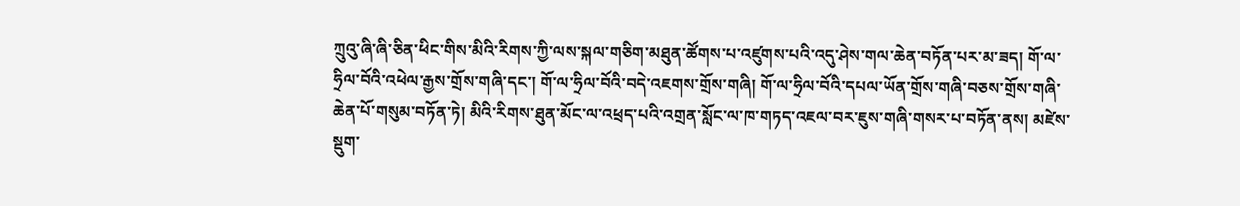ཀྲུའུ་ཞི་ཞི་ཅིན་ཕིང་གིས་མིའི་རིགས་ཀྱི་ལས་སྐལ་གཅིག་མཐུན་ཚོགས་པ་འཛུགས་པའི་འདུ་ཤེས་གལ་ཆེན་བཏོན་པར་མ་ཟད། གོ་ལ་ཧྲིལ་བོའི་འཕེལ་རྒྱས་གྲོས་གཞི་དང་། གོ་ལ་ཧྲིལ་བོའི་བདེ་འཇགས་གྲོས་གཞི། གོ་ལ་ཧྲིལ་བོའི་དཔལ་ཡོན་གྲོས་གཞི་བཅས་གྲོས་གཞི་ཆེན་པོ་གསུམ་བཏོན་ཏེ། མིའི་རིགས་ཐུན་མོང་ལ་འཕྲད་པའི་འགྲན་སློང་ལ་ཁ་གཏད་འཇལ་བར་ཇུས་གཞི་གསར་པ་བཏོན་ནས། མཛེས་སྡུག་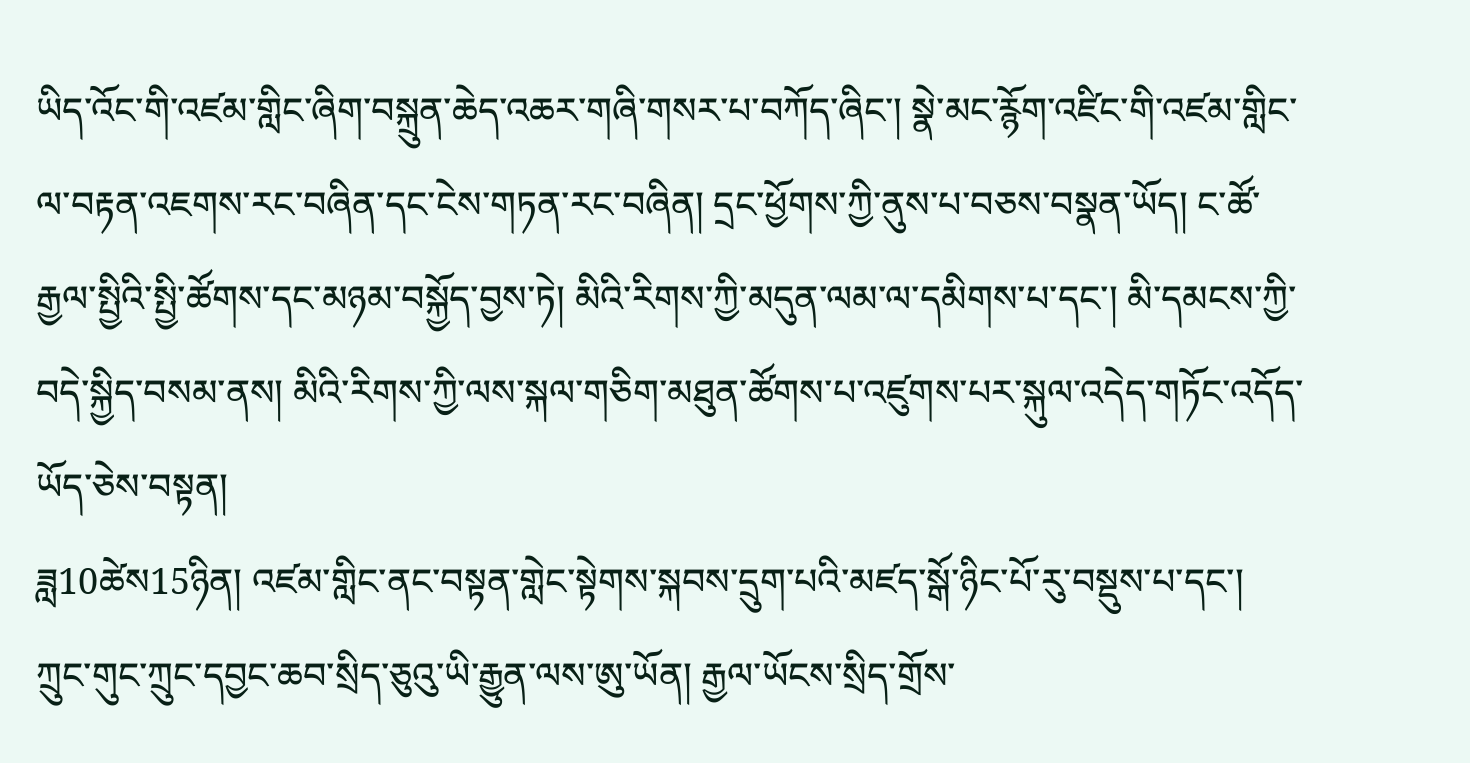ཡིད་འོང་གི་འཛམ་གླིང་ཞིག་བསྐྲུན་ཆེད་འཆར་གཞི་གསར་པ་བཀོད་ཞིང་། སྣེ་མང་རྙོག་འཛིང་གི་འཛམ་གླིང་ལ་བརྟན་འཇགས་རང་བཞིན་དང་ངེས་གཏན་རང་བཞིན། དྲང་ཕྱོགས་ཀྱི་ནུས་པ་བཅས་བསྣན་ཡོད། ང་ཚོ་རྒྱལ་སྤྱིའི་སྤྱི་ཚོགས་དང་མཉམ་བསྐྱོད་བྱས་ཏེ། མིའི་རིགས་ཀྱི་མདུན་ལམ་ལ་དམིགས་པ་དང་། མི་དམངས་ཀྱི་བདེ་སྐྱིད་བསམ་ནས། མིའི་རིགས་ཀྱི་ལས་སྐལ་གཅིག་མཐུན་ཚོགས་པ་འཛུགས་པར་སྐུལ་འདེད་གཏོང་འདོད་ཡོད་ཅེས་བསྟན།
ཟླ10ཚེས15ཉིན། འཛམ་གླིང་ནང་བསྟན་གླེང་སྟེགས་སྐབས་དྲུག་པའི་མཛད་སྒོ་ཉིང་པོ་རུ་བསྡུས་པ་དང་།  ཀྲུང་གུང་ཀྲུང་དབྱང་ཆབ་སྲིད་ཅུའུ་ཡི་རྒྱུན་ལས་ཨུ་ཡོན། རྒྱལ་ཡོངས་སྲིད་གྲོས་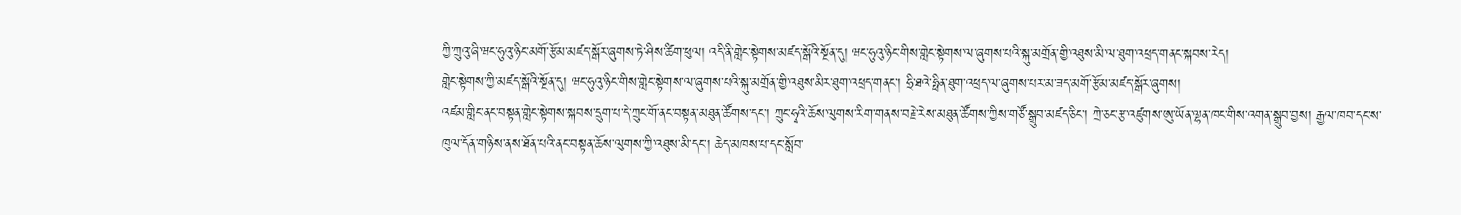ཀྱི་ཀྲུའུ་ཞི་ཝང་ཧུའུ་ཉིང་མགོ་རྩོམ་མཛད་སྒོར་ཞུགས་ཏེ་ཤིས་ཚིག་ཕུལ། འདི་ནི་གླེང་སྟེགས་མཛད་སྒོའི་སྔོན་དུ། ཝང་ཧུའུ་ཉིང་གིས་གླེང་སྟེགས་ལ་ཞུགས་པའི་སྐུ་མགྲོན་གྱི་འཐུས་མི་ལ་ཐུག་འཕྲད་གནང་སྐབས་རེད།
གླེང་སྟེགས་ཀྱི་མཛད་སྒོའི་སྔོན་དུ། ཝང་ཧུའུ་ཉིང་གིས་གླེང་སྟེགས་ལ་ཞུགས་པའི་སྐུ་མགྲོན་གྱི་འཐུས་མིར་ཐུག་འཕྲད་གནང་། ཧྲི་ཐའེ་ཧྥིན་ཐུག་འཕྲད་ལ་ཞུགས་པར་མ་ཟད་མགོ་རྩོམ་མཛད་སྒོར་ཞུགས།
འཛམ་གླིང་ནང་བསྟན་གླེང་སྟེགས་སྐབས་དྲུག་པ་དེ་ཀྲུང་གོ་ནང་བསྟན་མཐུན་ཚོགས་དང་། ཀྲུང་ཧྭའི་ཆོས་ལུགས་རིག་གནས་བརྗེ་རེས་མཐུན་ཚོགས་ཀྱིས་གཙོ་སྒྲུབ་མཛད་ཅིང་། ཀྲེ་ཅང་རྩ་འཛུགས་ཨུ་ཡོན་ལྷན་ཁང་གིས་འགན་སྒྲུབ་བྱས། རྒྱལ་ཁབ་དང་ས་ཁུལ་དོན་གཉིས་ནས་ཐོན་པའི་ནང་བསྟན་ཆོས་ལུགས་ཀྱི་འཐུས་མི་དང་། ཆེད་མཁས་པ་དང་སློབ་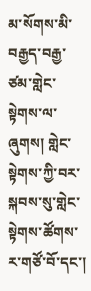མ་སོགས་མི་བརྒྱད་བརྒྱ་ཙམ་གླེང་སྟེགས་ལ་ཞུགས། གླེང་སྟེགས་ཀྱི་བར་སྐབས་སུ་གླེང་སྟེགས་ཚོགས་ར་གཙོ་བོ་དང་།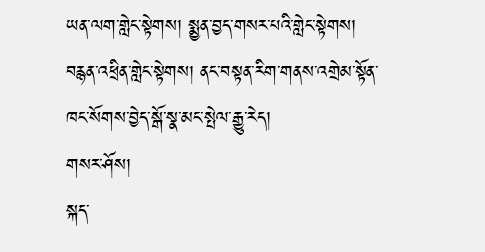ཡན་ལག་གླེང་སྟེགས། སྨྱན་བྱད་གསར་པའི་གླེང་སྟེགས། བརྙན་འཕྲིན་གླེང་སྟེགས། ནང་བསྟན་རིག་གནས་འགྲེམ་སྟོན་ཁང་སོགས་བྱེད་སྒོ་སྣ་མང་སྤེལ་རྒྱུ་རེད།
གསར་ཤོས།
སྐད་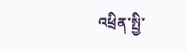འཕྲིན་སྤྱི་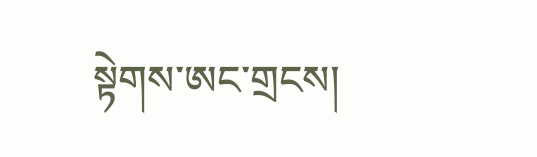སྟེགས་ཨང་གྲངས།